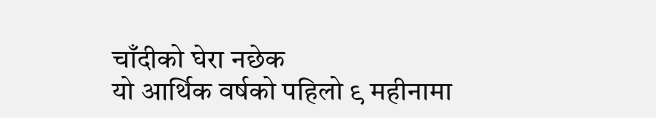चाँदीको घेरा नछेक
यो आर्थिक वर्षको पहिलो ९ महीनामा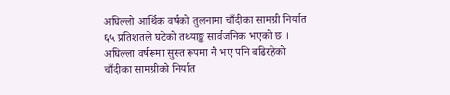अघिल्लो आर्थिक वर्षको तुलनामा चाँदीका सामग्री निर्यात ६५ प्रतिशतले घटेको तथ्याङ्क सार्वजनिक भएको छ । अघिल्ला वर्षरूमा सुस्त रूपमा नै भए पनि बढिरहेको चाँदीका सामग्रीको निर्यात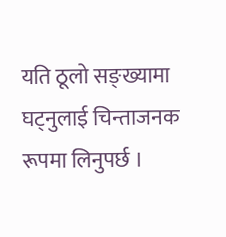यति ठूलो सङ्ख्यामा घट्नुलाई चिन्ताजनक रूपमा लिनुपर्छ ।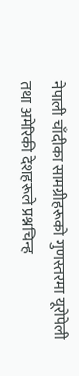नेपाली चाँदीका सामग्रीहरूको गुणस्तरमा यूरोपेली तथा अमेरिकी देशहरूले प्रश्नचिन्ह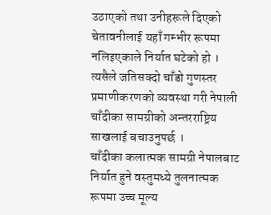उठाएको तथा उनीहरूले दिएको चेतावनीलाई यहाँ गम्भीर रूपमा नलिइएकाले निर्यात घटेको हो । त्यसैले जतिसक्दो चाँडो गुणस्तर प्रमाणीकरणको व्यवस्था गरी नेपाली चाँदीका सामग्रीको अन्तरराष्ट्रिय साखलाई बचाउनुपर्छ ।
चाँदीका कलात्मक सामग्री नेपालबाट निर्यात हुने वस्तुमध्ये तुलनात्मक रूपमा उच्च मूल्य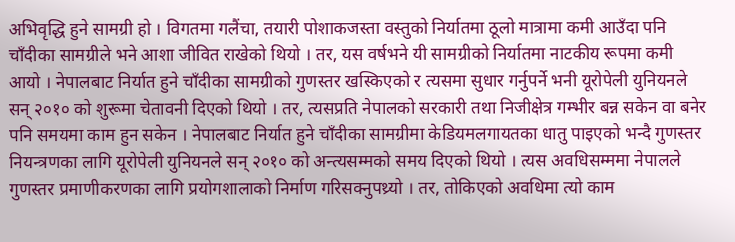अभिवृद्धि हुने सामग्री हो । विगतमा गलैंचा, तयारी पोशाकजस्ता वस्तुको निर्यातमा ठूलो मात्रामा कमी आउँदा पनि चाँदीका सामग्रीले भने आशा जीवित राखेको थियो । तर, यस वर्षभने यी सामग्रीको निर्यातमा नाटकीय रूपमा कमी आयो । नेपालबाट निर्यात हुने चाँदीका सामग्रीको गुणस्तर खस्किएको र त्यसमा सुधार गर्नुपर्ने भनी यूरोपेली युनियनले सन् २०१० को शुरूमा चेतावनी दिएको थियो । तर, त्यसप्रति नेपालको सरकारी तथा निजीक्षेत्र गम्भीर बन्न सकेन वा बनेर पनि समयमा काम हुन सकेन । नेपालबाट निर्यात हुने चाँदीका सामग्रीमा केडियमलगायतका धातु पाइएको भन्दै गुणस्तर नियन्त्रणका लागि यूरोपेली युनियनले सन् २०१० को अन्त्यसम्मको समय दिएको थियो । त्यस अवधिसम्ममा नेपालले गुणस्तर प्रमाणीकरणका लागि प्रयोगशालाको निर्माण गरिसक्नुपथ्र्यो । तर, तोकिएको अवधिमा त्यो काम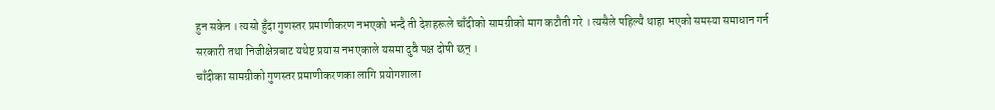हुन सकेन । त्यसो हुँदा गुणस्तर प्रमाणीकरण नभएको भन्दै ती देशहरूले चाँदीको सामग्रीको माग कटौती गरे । त्यसैले पहिल्यै थाहा भएको समस्या समाधान गर्न सरकारी तथा निजीक्षेत्रबाट यथेष्ट प्रयास नभएकाले यसमा दुवै पक्ष दोषी छन् ।
चाँदीका सामग्रीको गुणस्तर प्रमाणीकरणका लागि प्रयोगशाला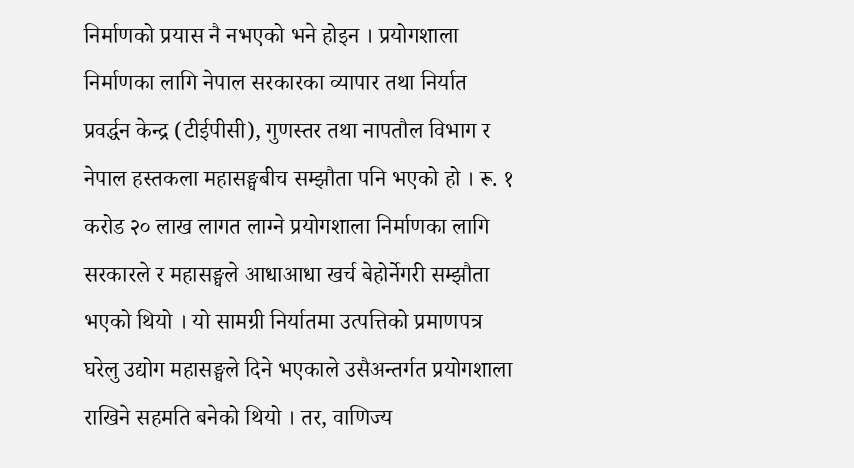निर्माणको प्रयास नै नभएको भने होइन । प्रयोगशाला निर्माणका लागि नेपाल सरकारका व्यापार तथा निर्यात प्रवर्द्धन केन्द्र (टीईपीसी), गुणस्तर तथा नापतौल विभाग र नेपाल हस्तकला महासङ्घबीच सम्झौता पनि भएको हो । रू. १ करोड २० लाख लागत लाग्ने प्रयोगशाला निर्माणका लागि सरकारले र महासङ्घले आधाआधा खर्च बेहोर्नेगरी सम्झौता भएको थियो । यो सामग्री निर्यातमा उत्पत्तिको प्रमाणपत्र घरेलु उद्योग महासङ्घले दिने भएकाले उसैअन्तर्गत प्रयोगशाला राखिने सहमति बनेको थियो । तर, वाणिज्य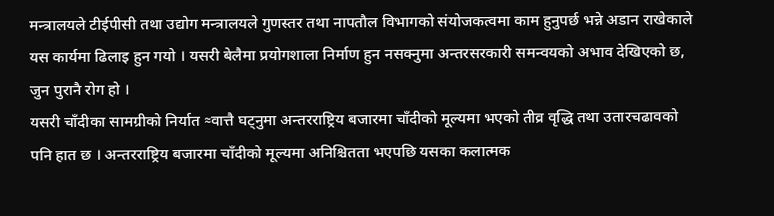मन्त्रालयले टीईपीसी तथा उद्योग मन्त्रालयले गुणस्तर तथा नापतौल विभागको संयोजकत्वमा काम हुनुपर्छ भन्ने अडान राखेकाले यस कार्यमा ढिलाइ हुन गयो । यसरी बेलैमा प्रयोगशाला निर्माण हुन नसक्नुमा अन्तरसरकारी समन्वयको अभाव देखिएको छ, जुन पुरानै रोग हो ।
यसरी चाँदीका सामग्रीको निर्यात ≈वात्तै घट्नुमा अन्तरराष्ट्रिय बजारमा चाँदीको मूल्यमा भएको तीव्र वृद्धि तथा उतारचढावको पनि हात छ । अन्तरराष्ट्रिय बजारमा चाँदीको मूल्यमा अनिश्चितता भएपछि यसका कलात्मक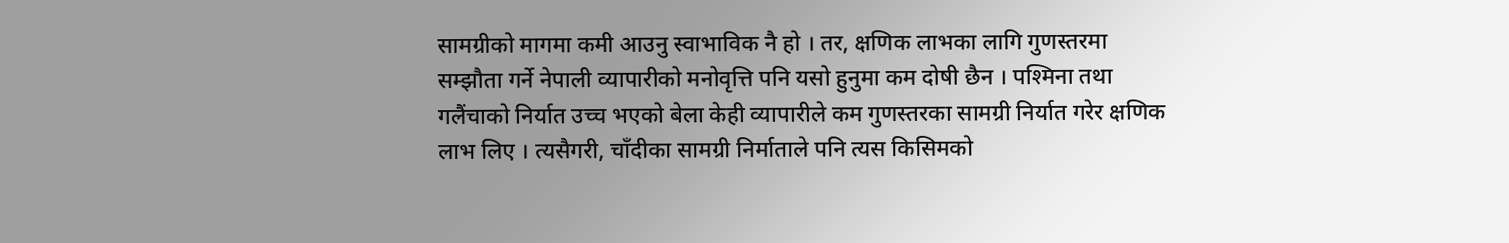सामग्रीको मागमा कमी आउनु स्वाभाविक नै हो । तर, क्षणिक लाभका लागि गुणस्तरमा सम्झौता गर्ने नेपाली व्यापारीको मनोवृत्ति पनि यसो हुनुमा कम दोषी छैन । पश्मिना तथा गलैंचाको निर्यात उच्च भएको बेला केही व्यापारीले कम गुणस्तरका सामग्री निर्यात गरेर क्षणिक लाभ लिए । त्यसैगरी, चाँदीका सामग्री निर्माताले पनि त्यस किसिमको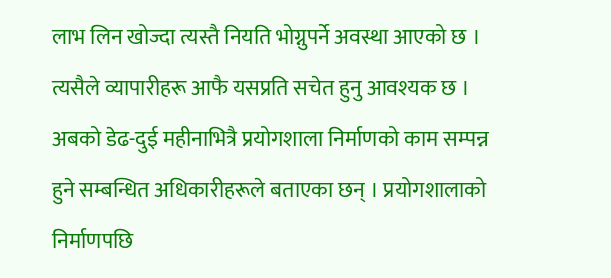लाभ लिन खोज्दा त्यस्तै नियति भोग्नुपर्ने अवस्था आएको छ । त्यसैले व्यापारीहरू आफै यसप्रति सचेत हुनु आवश्यक छ ।
अबको डेढ-दुई महीनाभित्रै प्रयोगशाला निर्माणको काम सम्पन्न हुने सम्बन्धित अधिकारीहरूले बताएका छन् । प्रयोगशालाको निर्माणपछि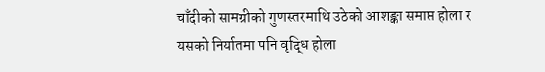चाँदीको सामग्रीको गुणस्तरमाथि उठेको आशङ्का समाप्त होला र यसको निर्यातमा पनि वृद्धि होला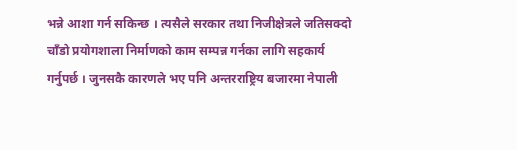भन्ने आशा गर्न सकिन्छ । त्यसैले सरकार तथा निजीक्षेत्रले जतिसक्दो चाँडो प्रयोगशाला निर्माणको काम सम्पन्न गर्नका लागि सहकार्य गर्नुपर्छ । जुनसकै कारणले भए पनि अन्तरराष्ट्रिय बजारमा नेपाली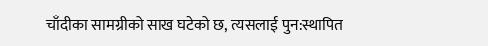चाँदीका सामग्रीको साख घटेको छ, त्यसलाई पुन:स्थापित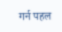गर्न पहल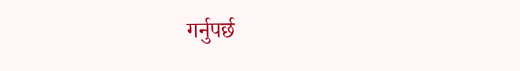गर्नुपर्छ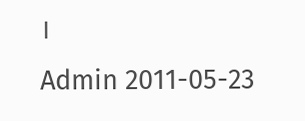।
Admin 2011-05-23